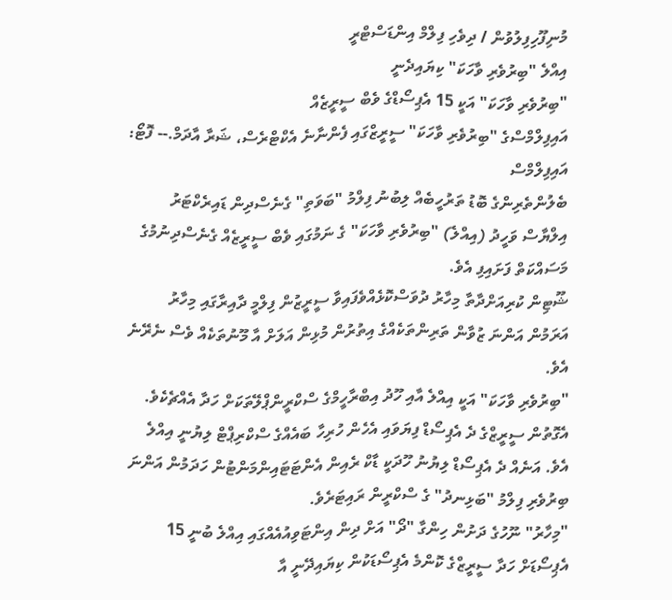މުނިފޫހިފިލުވުން / ދިވެހި ފިލްމް އިންޑަސްޓްރީ
އިއްލެ "ބިރުވެރި ވާހަކަ" ކިޔައިދެނީ
"ބިރުވެރި ވާހަކަ" އަކީ 15 އެޕިސޯޑްގެ ވެބް ސީރީޒެއް
އައިފިލްމްސްގެ "ބިރުވެރި ވާހަކަ" ސީރީޒްގައި ފެންނާނެ އެކްޓްރެސް، ޝަރާ އާދަމް.-- ފޮޓޯ: އައިފިލްމްސް
ބެލުންތެރިންގެ ބޮޑު ތަރުހީބެއް ލިބުނު ފިލްމު "ބަވަތި" ގެނެސްދިން ޑައިރެކްޓަރު އިލްޔާސް ވަހީދު (އިއްލެ) "ބިރުވެރި ވާހަކަ" ގެ ނަމުގައި ވެބް ސީރީޒެއް ގެނެސްދިނުމުގެ މަސައްކަތް ފަށައިފި އެވެ.
ޝޫޓިން ކުރިއަށްދާތާ މިހާރު ދުވަސްކޮޅެއްވެފައިވާ ސީރީޒުން ފިލްމީ ދާއިރާގައި މިހާރު އަރަމުން އަންނަ ޒުވާން ތަރިންތަކެއްގެ އިތުރުން މުޅިން އަލަށް އާ މޫނުތަކެއް ވެސް ނެރޭނެ އެވެ.
"ބިރުވެރި ވާހަކަ" އަކީ އިއްލެ އާއި ހޫދު އިބްރާހީމްގެ ސްކްރީންޕްލޭތަކަށް ހަދާ އެއްޗެކެވެ. އެގޮތުން ސީރީޒްގެ ދެ އެޕިސޯޑް ފިޔަވައި އެހެން ހުރިހާ ބައެއްގެ ސްކްރިޕްޓް ލިޔުނީ އިއްލެ އެވެ. އަނެއް ދެ އެޕިސޯޑް ލިޔުނު ހޫދަކީ ޑާކް ރެއިން އެންޓަޓައިންމަންޓުން ހަދަމުން އަންނަ ބިރުވެރި ފިލްމު "ބަޅިނދު" ގެ ސްކްރީން ރައިޓަރެވެ.
"މިހާރު" ނޫހުގެ ދަށުން ހިންގާ "ދޯ" އަށް ދިން އިންޓަވިއުއެއްގައި އިއްލެ ބުނީ 15 އެޕިސޯޑަށް ހަދާ ސީރީޒްގެ ކޮންމެ އެޕިސޯޑަކުން ކިޔައިދޭނީ އާ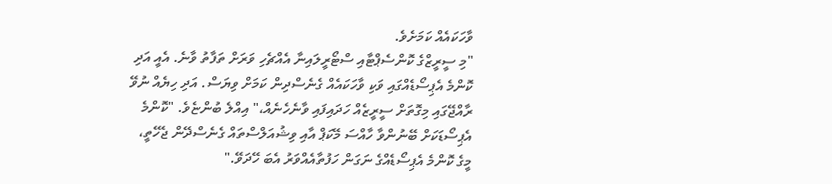ވާހަކައެއް ކަމަށެވެ.
"މި ސީރީޒްގެ ކޮންސެޕްޓާއި ސްޓޯރީލައިނާ އެއްޗެހި ވަރަށް ތަފާތު ވާނެ. އެއީ އަދި ކޮންމެ އެޕިސޯޑެއްގައި ވަކި ވާހަކައެއް ގެނެސްދިން ކަމަށް ވިޔަސް. އަދި ހިޔެއް ނުވޭ ރާއްޖޭގައި މިގޮތަށް ސީރީޒެއް ހަދައިފައި ވާނެހެނެއް،" އިއްލެ ބުންޏެވެ. "ކޮންމެ އެޕިސޯޑަކަށް ބޭނުންވާ ހާއްސަ މޭކަޕް އާއި ވިޝުއަލްސްތައް ގެނެސްދޭން ޖެހޭތީ، މީގެ ކޮންމެ އެޕިސޯޑެއްގެ ނަގަން ހަފުތާއެއްވަރު އެބަ ހޭދަވޭ."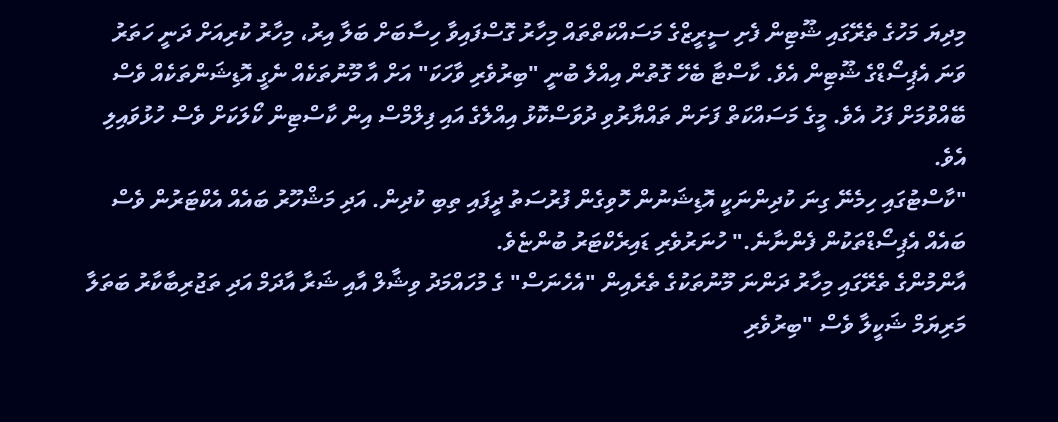މިދިޔަ މަހުގެ ތެރޭގައި ޝޫޓިން ފެށި ސީރީޒްގެ މަސައްކަތްތައް މިހާރު ގޮސްފައިވާ ހިސާބަށް ބަލާ އިރު، މިހާރު ކުރިއަށް ދަނީ ހަތަރު ވަނަ އެޕިސޯޑްގެ ޝޫޓިން އެވެ. ކާސްޓާ ބެހޭ ގޮތުން އިއްލެ ބުނީ "ބިރުވެރި ވާހަކަ" އަށް އާ މޫނުތަކެއް ނެގީ އޮޑިޝަންތަކެއް ވެސް ބޭއްވުމަށް ފަހު އެވެ. މީގެ މަސައްކަތް ފަށަން ތައްޔާރުވި ދުވަސްކޮޅު އިއްލެގެ އައި ފިލްމްސް އިން ކާސްޓިން ކޯލަކަށް ވެސް ހުޅުވައިލި އެވެ.
"ކާސްޓުގައި ހިމެނޭ ގިނަ ކުދިންނަކީ އޮޑިޝަނުން ހޮވިގެން ފުރުސަތު ދީފައި ތިބި ކުދިން. އަދި މަޝްހޫރު ބައެއް އެކްޓަރުން ވެސް ބައެއް އެޕިސޯޑްތަކުން ފެންނާނެ." ހުނަރުވެރި ޑައިރެކްޓަރު ބުންޏެވެ.
އާންމުންގެ ތެރޭގައި މިހާރު ދަންނަ މޫނުތަކުގެ ތެރެއިން "އެހެނަސް" ގެ މުހައްމަދު ވިޝާލް އާއި ޝަރާ އާދަމް އަދި ތަޖުރިބާކާރު ބަތަލާ މަރިޔަމް ޝަކީލާ ވެސް "ބިރުވެރި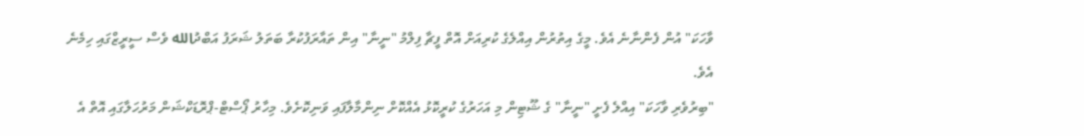ވާހަކަ" އުން ފެންނާނެ އެވެ. މީގެ އިތުރުން އިއްލެގެ ކުރިއަށް އޮތް ފީޗާ ފިލްމު "ނީނާ" އިން ތައާރަފުކުރާ ބަތަލު ޝަރަފު އަބްދުالله ވެސް ސީރީޒްގައި ހިމެނެ އެވެ.
"ބިރުވެރި ވާހަކަ" އިއްލެ ފެށީ "ނީނާ" ގެ ޝޫޓިން މި އަހަރުގެ ކުރީކޮޅު އެއްކޮށް ނިންމާލާފައި ވަނިކޮށެވެ. މިހާރު ޕޯސްޓް-ޕްރޮޑަކްޝަން މަރުހަލާގައި އޮތް އެ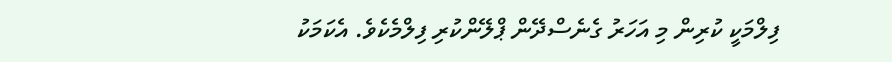ފިލްމަކީ ކުރިން މި އަހަރު ގެނެސްދޭން ޕްލޭންކުރި ފިލްމެކެވެ. އެކަމަކު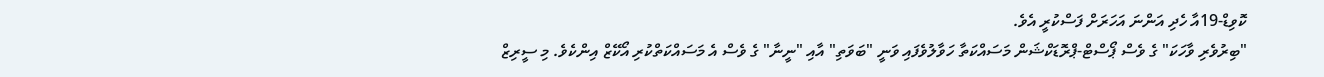ކޮވިޑް-19އާ ހެދި އަންނަ އަހަރަށް ފަސްކުރީ އެވެ.
"ބިރުވެރި ވާހަކަ" ގެ ވެސް ޕޯސްޓް-ޕްރޮޑަކްޝަން މަސައްކަތާ ހަވާލުވެފައި ވަނީ "ބަވަތި" އާއި "ނީނާ" ގެ ވެސް އެ މަސައްކަތްކުރި އޯކޭޒް އިންކެވެ. މި ސީރިޒް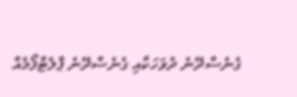ގެނެސްދޭނެ ދުވަހަކާއި ގެނެސްދޭނެ ޕްލެޓްފޯމެއް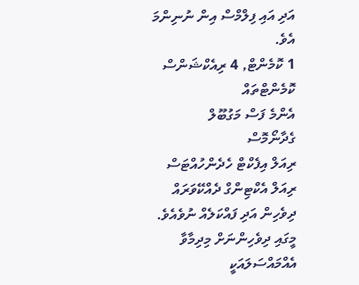އަދި އައި ފިލްމްސް އިން ނުނިންމަ އެވެ.
1 ކޮމެންޓް, 4 ރިއެކްޝަންސް
ކޮމެންޓްތައް
އެންމެ ފަސް މަގުބޫލް
ގެދާނޯމޮސް
ރިއަލް އިފެކްޓް ހެދެންހުއްޓަސް ރިއަލް އެކްޓިންގް ދެއްކޭވަރައް ދިވެހިން އަދި ފައްކަލެއް ނުވެއެވެ. މީގައި ދިވެހިންނަށް މިދިމާވާ އެއްމައްސަލައަކީ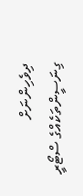ދިވެހިންނަށް ގިނަސީންތަކެއްގެ ސްޓޯރީ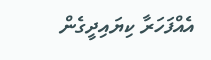އެއްފަހަރާ ކިޔައިދީގެން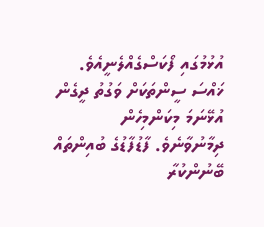އުޅުމުގައި ފޯކަސްގެއްލެނީއެވެ. ޚައްސަ ސީންތަކަށް ވަގުތު ދީގެން އުޅޭނަމަ މިކަންމިހެން ދިމާނުވާނެވެ. ފާޑުފާޑުގެ ބުއިންތައް ބޭނުންކުރާ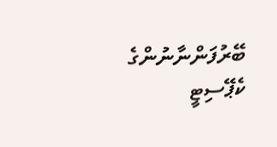ބޭރުފަންނާނުންގެ ކެޕޭސިޓީ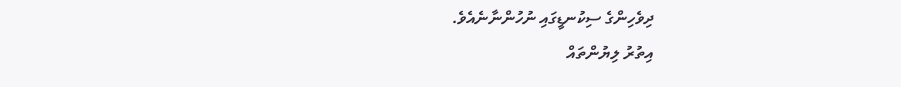ދިވެހިންގެ ސިކުނޑީގައި ނުހުންނާނެއެވެ.
އިތުރު ލިޔުންތައް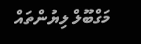މަގްބޫލް ލިޔުންތައް